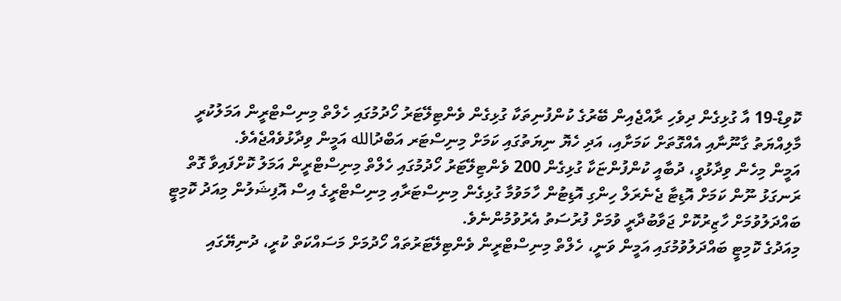ކޮވިޑް-19 އާ ގުޅިގެން ދިވެހި ރާއްޖެއިން ބޭރުގެ ކުންފުނިތަކާ ގުޅިގެން ވެންޓިލޭޓަރު ހޯދުމުގައި ހެލްތް މިނިސްޓްރީން އަމަލުކުރީ މާލިއްޔަތު ގާނޫނާއި އެއްގޮތަށް ކަމަށާއި، އަދި ހެޔޮ ނިޔަތުގައި ކަމަށް މިނިސްޓަރ އަބްދުالله އަމީން ވިދާޅުވެއްޖެއެވެ.
އަމީން މިހެން ވިދާޅުވީ، ދުބާއީ ކުންފުންޏަކާ ގުޅިގެން 200 ވެންޓިލޭޓަރު ހޯދުމުގައި ހެލްތް މިނިސްޓްރީން އަމަލު ކޮށްފައިވާ ގޮތް ރަނގަޅު ނޫން ކަމަށް އޮޑިޓާ ޖެނެރަލް ހިންގި އޮޑިޓުން ހާމަވުމާ ގުޅިގެން މިނިސްޓަރާއި މިނިސްޓްރީގެ އިސް އޮފިޝަލުން މިއަދު ކޮމިޓީ ބައްދަލުވުމަށް ހާޒިރުކޮށް ޖަވާބުދާރީ ވުމަށް ފުރުސަތު އެރުވުމުންނެވެ.
މިއަދުގެ ކޮމިޓީ ބައްދަލުވުމުގައި އަމީން ވަނީ، ހެލްތް މިނިސްޓްރީން ވެންޓިލޭޓަރުތައް ހޯދުމަށް މަސައްކަތް ކުރީ، ދުނިޔޭގައި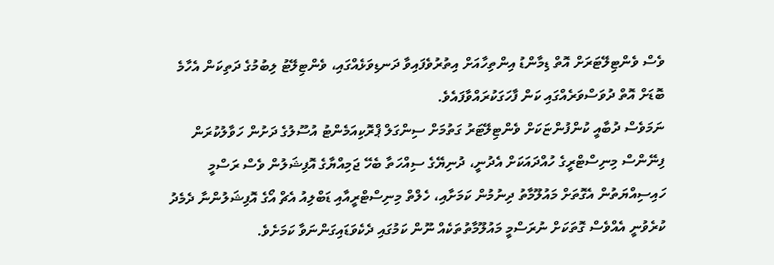ވެސް ވެންޓިލޭޓަރަށް އޮތް ޑިމާންޑު އިންތިހާއަށް އިތުރުވެފައިވާ ދަނޑިވަޅެއްގައި، ވެންޓިލޭޓު ލިބުމުގެ ދަތިކަން އެހާމެ ބޮޑަށް އޮތް ދުވަސްވަރެއްގައި ކަން ފާހަގަކުރައްވާފައެވެ.
ނަމަވެސް ދުބާއީ ކުންފުންޏަކަށް ވެންޓިލޭޓަރު ގަތުމަށް ސިންގަލް ޕްރޮކިއަމެންޓު އުސޫލުގެ ދަށުން ހަވާލުކުރަން ފިނޭންސް މިނިސްޓްރީގެ ހުއްދައަކަށް އެދުނީ، ދުނިޔޭގެ ސިއްހަތާ ބެހޭ ޖަމިއްޔާގެ އޮފިޝަލުން ވެސް ރަސްމީ ހައިސިއްޔަތުން އެގޮތަށް މައުލޫމާތު ދިނުމުން ކަމަށާއި، ހެލްތް މިނިސްޓްރީއާއި ޑަބްލިއު އެޗް އޯގެ އޮފިޝަލުންނާ ދެމެދު ކުރެވުނީ އެއްވެސް ގޮތަކަށް ނުރަސްމީ މައުލޫމާތުތަކެއް ނޫން ކަމުގައި ދެކެވަޑައިގަންނަވާ ކަމަށެވެ.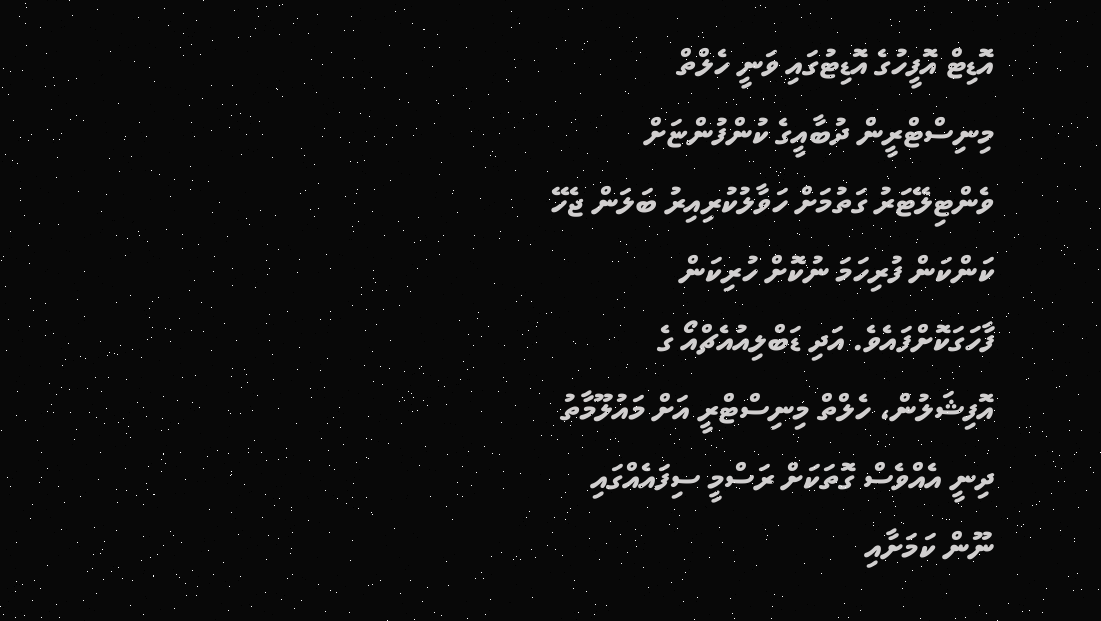އޮޑިޓް އޮފީހުގެ އޮޑިޓުގައި ވަނީ ހެލްތް މިނިސްޓްރީން ދުބާއީގެ ކުންފުންޏަށް ވެންޓިލޭޓަރު ގަތުމަށް ހަވާލުކުރިއިރު ބަލަން ޖެހޭ ކަންކަން ފުރިހަމަ ނުކޮށް ހުރިކަން ފާހަގަކޮށްފައެވެ. އަދި ޑަބްލިއުއެޗްއޯ ގެ އޮފިޝަލުން، ހެލްތް މިނިސްޓްރީ އަށް މައުލޫމާތު ދިނީ އެއްވެސް ގޮތަކަށް ރަސްމީ ސިފައެއްގައި ނޫން ކަމަށާއި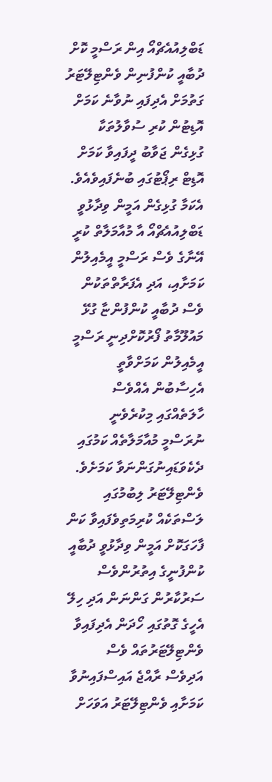ޑަބްލިއުއެޗްއޯ އިން ރަސްމީ ކޮށް ދުބާއީ ކުންފުނިން ވެންޓިލޭޓަރު ގަތުމަށް އެދިފައި ނުވާނެ ކަމަށް އޮޑިޓުން ކުރި ސުވާލުތަކާ ގުޅިގެން ޖަވާބު ދީފައިވާ ކަމަށް އޮޑިޓް ރިޕޯޓުގައި ބުނެފައިވެއެވެ.
އެކަމާ ގުޅިގެން އަމީން ވިދާޅުވީ ޑަބްލިއުއެޗްއޯ އާ މުއާމަލާތް ކުރީ އޭނާގެ ވެސް ރަސްމީ އީމެއިލުން ކަމަށާއި، އަދި އެފަރާތްތަކުން ވެސް ދުބާއީ ކުންފުންޏާ ގުޅޭ މައުލޫމާތު ފޯރުކޮށްދިނީ ރަސްމީ އީމެއިލުން ކަމަށްވާތީ އެހިސާބުން އެއްވެސް ހާލަތެއްގައި މިކުރެވެނީ ނުރަސްމީ މުއާމަލާތެއް ކަމުގައި ދެކެވަޑައިނުގަންނަވާ ކަމަށެވެ.
ވެންޓިލޭޓަރު ލިބުމުގައި ލަސްތަކެއް ކުރިމަތިވެފައިވާ ކަން ފާހަގަކޮށް އަމީން ވިދާޅުވީ ދުބާއީ ކުންފުނީގެ އިތުރުންވެސް ސަރުކާރުން ގަންނަން އަދި ހިލޭ އެހީގެ ގޮތުގައި ހޯދަން އެދިފައިވާ ވެންޓިލޭޓަރުތައް ވެސް އަދިވެސް ރާއްޖެ އައިސްފައިނުވާ ކަމަށާއި ވެންޓިލޭޓަރު އަވަހަށް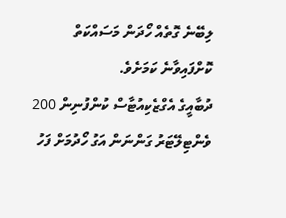ލިބޭނެ ގޮތެއް ހޯދަން މަސައްކަތް ކޮށްފައިވާނެ ކަމަށެވެ.
ދުބާއީގެ އެގްޒެކިއުޓާސް ކުންފުނިން 200 ވެންޓިލޭޓަރު ގަންނަން އަގު ހޯދުމަށް ފަހު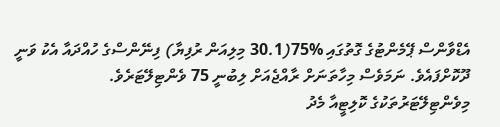އެޑްވާންސް ޕޭމެންޓުގެ ގޮތުގައި %75(30.1 މިލިއަން ރުފިޔާ) ފިނޭންސްގެ ހުއްދައާ އެކު ވަނީ ދޫކޮށްފައެވެ. ނަމަވެސް މިހާތަނަށް ރާއްޖެއަށް ލިބުނީ 75 ވެންޓިލޭޓަރެވެ.
މިވެންޓިލޭޓަރުތަކުގެ ކޮލިޓީއާ މެދު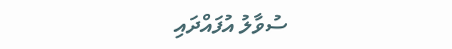ސުވާލު އުފައްދައި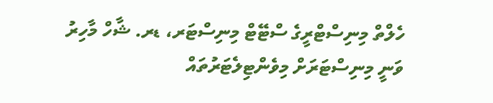ހެލްތް މިނިސްޓްރީގެ ސްޓޭޓް މިނިސްޓަރ، ޑރ. ޝާހް މާހިރު ވަނީ މިނިސްޓަރަށް މިވެންޓިލެޓަރުތައް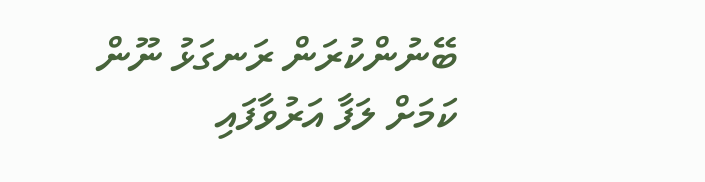ބޭނުންކުރަން ރަނގަޅު ނޫން ކަމަށް ލަފާ އަރުވާފައި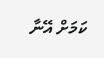ކަމަށް އޭނާ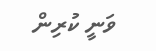ވަނީ ކުރިން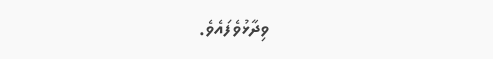ވިދާޅުވެފައެވެ.